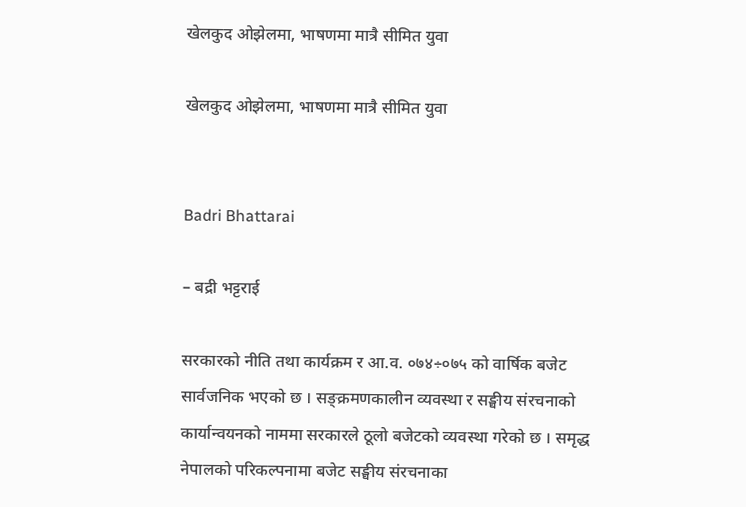खेलकुद ओझेलमा, भाषणमा मात्रै सीमित युवा

खेलकुद ओझेलमा, भाषणमा मात्रै सीमित युवा


Badri Bhattarai

– बद्री भट्टराई

सरकारको नीति तथा कार्यक्रम र आ.व. ०७४÷०७५ को वार्षिक बजेट सार्वजनिक भएको छ । सङ्क्रमणकालीन व्यवस्था र सङ्घीय संरचनाको कार्यान्वयनको नाममा सरकारले ठूलो बजेटको व्यवस्था गरेको छ । समृद्ध नेपालको परिकल्पनामा बजेट सङ्घीय संरचनाका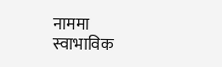नाममा स्वाभाविक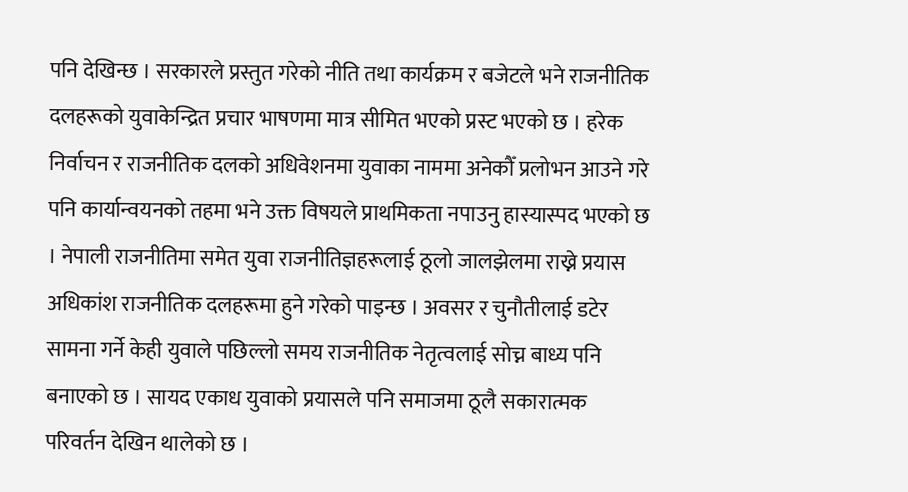पनि देखिन्छ । सरकारले प्रस्तुत गरेको नीति तथा कार्यक्रम र बजेटले भने राजनीतिक दलहरूको युवाकेन्द्रित प्रचार भाषणमा मात्र सीमित भएको प्रस्ट भएको छ । हरेक निर्वाचन र राजनीतिक दलको अधिवेशनमा युवाका नाममा अनेकौँ प्रलोभन आउने गरे पनि कार्यान्वयनको तहमा भने उक्त विषयले प्राथमिकता नपाउनु हास्यास्पद भएको छ । नेपाली राजनीतिमा समेत युवा राजनीतिज्ञहरूलाई ठूलो जालझेलमा राख्ने प्रयास अधिकांश राजनीतिक दलहरूमा हुने गरेको पाइन्छ । अवसर र चुनौतीलाई डटेर सामना गर्ने केही युवाले पछिल्लो समय राजनीतिक नेतृत्वलाई सोच्न बाध्य पनि बनाएको छ । सायद एकाध युवाको प्रयासले पनि समाजमा ठूलै सकारात्मक परिवर्तन देखिन थालेको छ ।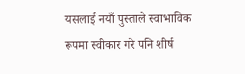यसलाई नयाँ पुस्ताले स्वाभाविक रूपमा स्वीकार गरे पनि शीर्ष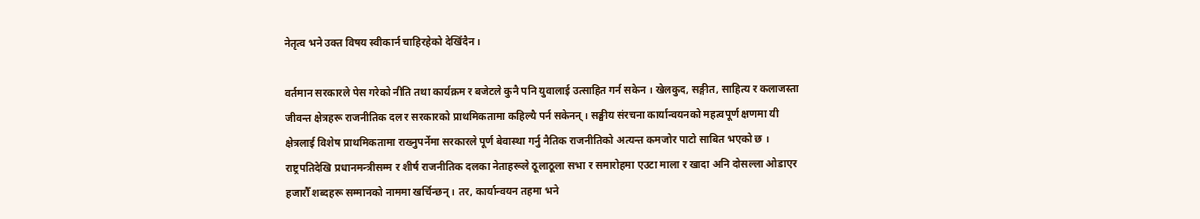नेतृत्व भने उक्त विषय स्वीकार्न चाहिरहेको देखिँदैन ।

वर्तमान सरकारले पेस गरेको नीति तथा कार्यक्रम र बजेटले कुनै पनि युवालाई उत्साहित गर्न सकेन । खेलकुद, सङ्गीत, साहित्य र कलाजस्ता जीवन्त क्षेत्रहरू राजनीतिक दल र सरकारको प्राथमिकतामा कहिल्यै पर्न सकेनन् । सङ्घीय संरचना कार्यान्वयनको महत्वपूर्ण क्षणमा यी क्षेत्रलाई विशेष प्राथमिकतामा राख्नुपर्नेमा सरकारले पूर्ण बेवास्था गर्नु नैतिक राजनीतिको अत्यन्त कमजोर पाटो साबित भएको छ । राष्ट्रपतिदेखि प्रधानमन्त्रीसम्म र शीर्ष राजनीतिक दलका नेताहरूले ठूलाठूला सभा र समारोहमा एउटा माला र खादा अनि दोसल्ला ओडाएर हजारौँ शब्दहरू सम्मानको नाममा खर्चिन्छन् । तर, कार्यान्वयन तहमा भने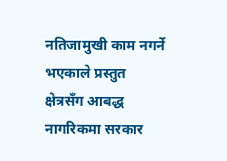नतिजामुखी काम नगर्ने भएकाले प्रस्तुत क्षेत्रसँग आबद्ध नागरिकमा सरकार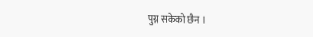पुग्न सकेको छैन ।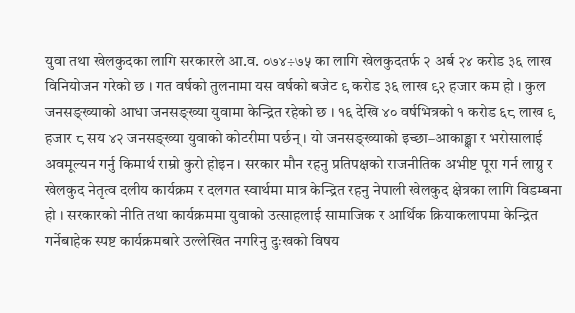युवा तथा खेलकुदका लागि सरकारले आ.व. ०७४÷७५ का लागि खेलकुदतर्फ २ अर्ब २४ करोड ३६ लाख विनियोजन गरेको छ । गत वर्षको तुलनामा यस वर्षको बजेट ९ करोड ३६ लाख ९२ हजार कम हो । कुल जनसङ्ख्याको आधा जनसङ्ख्या युवामा केन्द्रित रहेको छ । १६ देखि ४० वर्षभित्रको १ करोड ६८ लाख ९ हजार ८ सय ४२ जनसङ्ख्या युवाको कोटरीमा पर्छन् । यो जनसङ्ख्याको इच्छा–आकाङ्क्षा र भरोसालाई अवमूल्यन गर्नु किमार्थ राम्रो कुरो होइन । सरकार मौन रहनु प्रतिपक्षको राजनीतिक अभीष्ट पूरा गर्न लाग्नु र खेलकुद नेतृत्व दलीय कार्यक्रम र दलगत स्वार्थमा मात्र केन्द्रित रहनु नेपाली खेलकुद क्षेत्रका लागि विडम्बना हो । सरकारको नीति तथा कार्यक्रममा युवाको उत्साहलाई सामाजिक र आर्थिक क्रियाकलापमा केन्द्रित गर्नेबाहेक स्पष्ट कार्यक्रमबारे उल्लेखित नगरिनु दुःखको विषय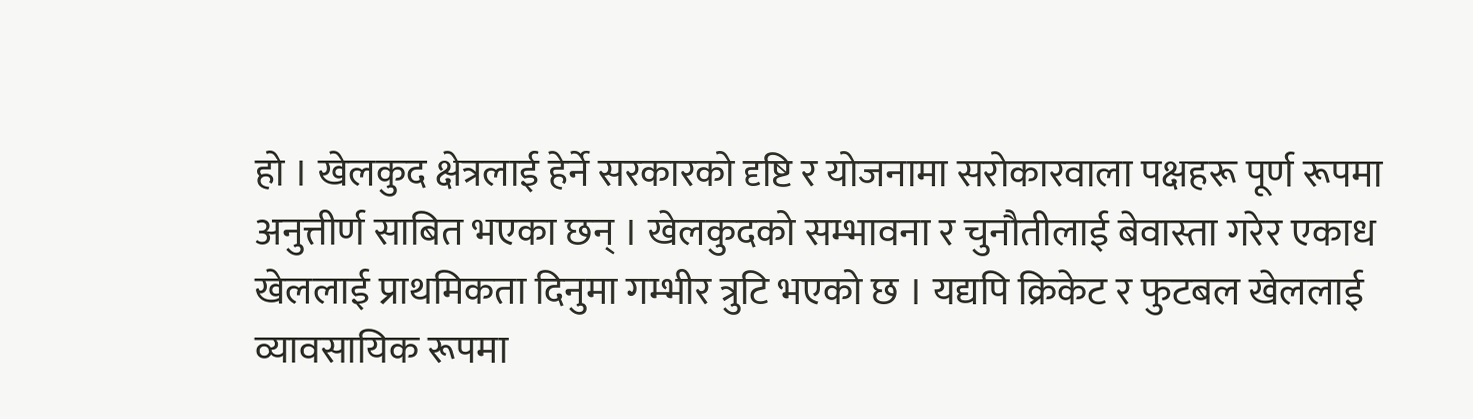हो । खेलकुद क्षेत्रलाई हेर्ने सरकारको दृष्टि र योजनामा सरोकारवाला पक्षहरू पूर्ण रूपमा अनुत्तीर्ण साबित भएका छन् । खेलकुदको सम्भावना र चुनौतीलाई बेवास्ता गरेर एकाध खेललाई प्राथमिकता दिनुमा गम्भीर त्रुटि भएको छ । यद्यपि क्रिकेट र फुटबल खेललाई व्यावसायिक रूपमा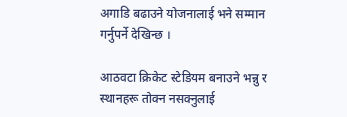अगाडि बढाउने योजनालाई भने सम्मान गर्नुपर्ने देखिन्छ ।

आठवटा क्रिकेट स्टेडियम बनाउने भन्नु र स्थानहरू तोक्न नसक्नुलाई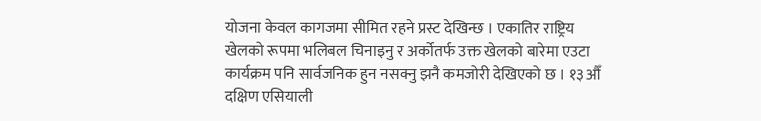योजना केवल कागजमा सीमित रहने प्रस्ट देखिन्छ । एकातिर राष्ट्रिय खेलको रूपमा भलिबल चिनाइनु र अर्कोतर्फ उक्त खेलको बारेमा एउटा कार्यक्रम पनि सार्वजनिक हुन नसक्नु झनै कमजोरी देखिएको छ । १३औँ दक्षिण एसियाली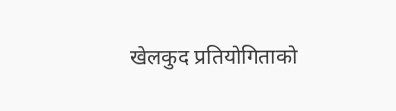खेलकुद प्रतियोगिताको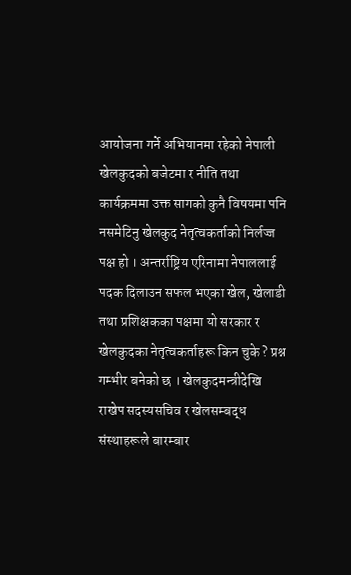आयोजना गर्ने अभियानमा रहेको नेपाली खेलकुदको बजेटमा र नीति तथा कार्यक्रममा उक्त सागको कुनै विषयमा पनि नसमेटिनु खेलकुद नेतृत्वकर्ताको निर्लज्ज पक्ष हो । अन्तर्राष्ट्रिय एरिनामा नेपाललाई पदक दिलाउन सफल भएका खेल, खेलाडी तथा प्रशिक्षकका पक्षमा यो सरकार र खेलकुदका नेतृत्वकर्ताहरू किन चुके ? प्रश्न गम्भीर बनेको छ । खेलकुदमन्त्रीदेखि राखेप सदस्यसचिव र खेलसम्बद्ध संस्थाहरूले बारम्बार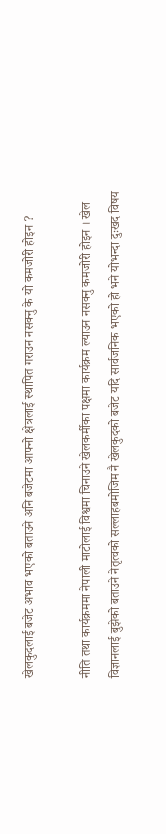खेलकुदलाई बजेट अभाव भएको बताउने अनि बजेटमा आफ्नो क्षेत्रलाई स्थापित गराउन नसक्नु के यो कमजोरी होइन ?

नीति तथा कार्यक्रममा नेपाली माटोलाई विश्वमा चिनाउने खेलकर्मीका पक्षमा कार्यक्रम ल्याउन नसक्नु कमजोरी होइन । खेल विज्ञानलाई बुझेको बताउने नेतृत्वको सल्लाहबमोजिम नै खेलकुदको बजेट यदि सार्वजनिक भएको हो भने योभन्दा दुःखद विषय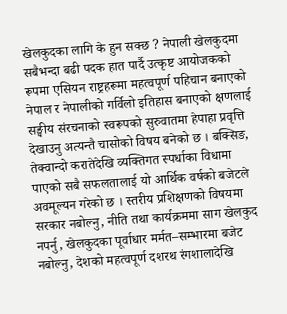खेलकुदका लागि के हुन सक्छ ? नेपाली खेलकुदमा सबैभन्दा बढी पदक हात पार्दै उत्कृष्ट आयोजकको रूपमा एसियन राष्ट्रहरूमा महत्वपूर्ण पहिचान बनाएको नेपाल र नेपालीको गर्विलो इतिहास बनाएको क्षणलाई सङ्घीय संरचनाको स्वरूपको सुरुवातमा हेपाहा प्रवृत्ति देखाउनु अत्यन्तै चासोको विषय बनेको छ । बक्सिङ, तेक्वान्दो करातेदेखि व्यक्तिगत स्पर्धाका विधामा पाएको सबै सफलतालाई यो आर्थिक वर्षको बजेटले अवमूल्यन गरेको छ । स्तरीय प्रशिक्षणको विषयमा सरकार नबोल्नु, नीति तथा कार्यक्रममा साग खेलकुद नपर्नु, खेलकुदका पूर्वाधार मर्मत–सम्भारमा बजेट नबोल्नु, देशको महत्वपूर्ण दशरथ रंगशालादेखि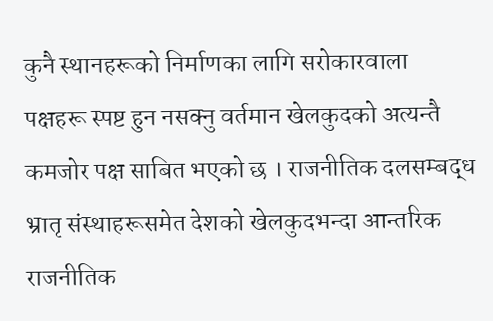कुनै स्थानहरूको निर्माणका लागि सरोकारवाला पक्षहरू स्पष्ट हुन नसक्नु वर्तमान खेलकुदको अत्यन्तै कमजोर पक्ष साबित भएको छ । राजनीतिक दलसम्बद्ध भ्रातृ संस्थाहरूसमेत देशको खेलकुदभन्दा आन्तरिक राजनीतिक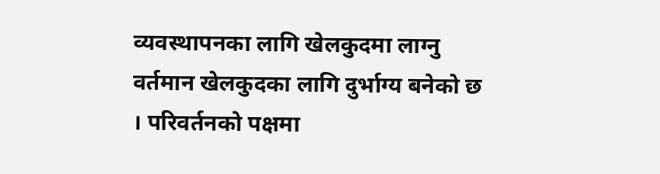व्यवस्थापनका लागि खेलकुदमा लाग्नु वर्तमान खेलकुदका लागि दुर्भाग्य बनेको छ । परिवर्तनको पक्षमा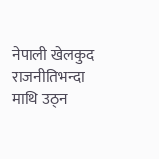नेपाली खेलकुद राजनीतिभन्दा माथि उठ्न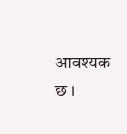आवश्यक छ ।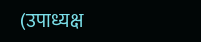(उपाध्यक्ष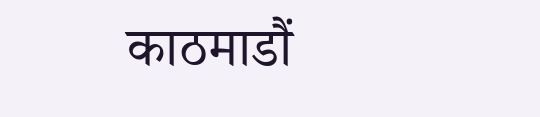काठमाडौं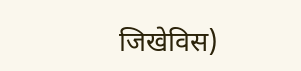जिखेविस)